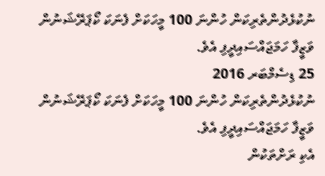ނުކުޅެދުންތެރިކަން ހުންނަ 100 މީހަކަށް ފެނަކަ ކޯޕަރޭޝަނުން ވަޒީފާ ހަމަޖައްސައިދީފި އެވެ.
25 ޑިސެމްބަރ 2016
ނުކުޅެދުންތެރިކަން ހުންނަ 100 މީހަކަށް ފެނަކަ ކޯޕަރޭޝަނުން ވަޒީފާ ހަމަޖައްސައިދީފި އެވެ.
އެކި ރަށްތަކުން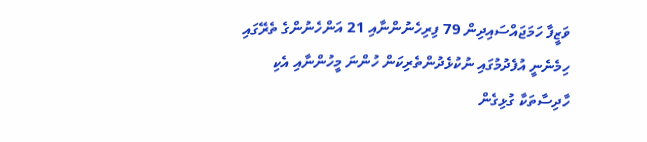ވަޒީފާ ހަމަޖައްސައިދިން 79 ފިރިހެނުންނާއި 21 އަންހެނުންގެ ތެރޭގައި ހިމެނެނީ އުފެދުމުގައި ނުކުޅެދުންތެރިކަން ހުންނަ މީހުންނާއި އެކި ހާދިސާތަކާ ގުޅިގެން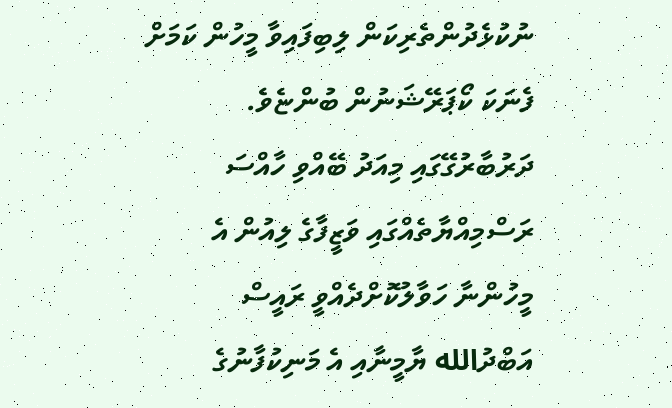ނުކުޅެދުންތެރިކަން ލިބިފައިވާ މީހުން ކަމަށް ފެނަކަ ކޯޕަރޭޝަނުން ބުންޏެވެ.
ދަރުބާރުގޭގައި މިއަދު ބޭއްވި ހާއްސަ ރަސްމިއްޔާތެއްގައި ވަޒީފާގެ ލިއުން އެ މީހުންނާ ހަވާލުކޮށްދެއްވީ ރައީސް އަބްދުالله ޔާމީނާއި އެ މަނިކުފާނުގެ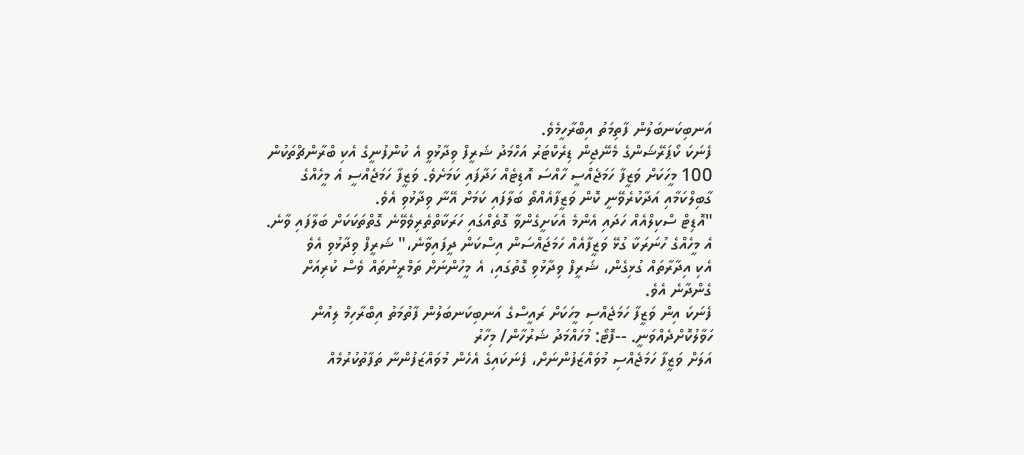އަނބިކަނބަލުން ފާތިމަތު އިބްރާހީމެވެ.
ފެނަކަ ކޯޕަރޭޝަންގެ މެނޭޖިން ޑިރެކްޓަރު އަހްމަދު ޝަރީފް ވިދާޅުވީ އެ ކުންފުނީގެ އެކި ބްރާންޗްތަކުން 100 މީހަކަށް ވަޒީފާ ހަމަޖެއްސީ ހާއްސަ އޮޑިޓެއް ހަދާފައި ކަމަށެވެ. ވަޒީފާ ހަމަޖެއްސީ އެ މީހެއްގެ ގާބިލްކަމާއި އަދާކުރެވޭނީ ކޮން ވަޒީފާއެއްތޯ ބަލާފައި ކަމަށް އޭނާ ވިދާޅުވި އެވެ.
"އޮޑިޓް ސްކިލްއެއް ހަދައި އެންމެ އެކަށީގެންވާ ގޮތެއްގައި ހަރަކާތްތެރިވެވޭނެ ގޮތްތަކަކަށް ބަލާފައި ވާނެ. އެ މީހެއްގެ ހުނަރަކާ ގުޅޭ ވަޒީފާއެއް ހަމަޖައްސަން އިސްކަން ދީފައިވާނެ،" ޝަރީފް ވިދާޅުވި އެވެ
އެކި އިދާރާތައް ގުޅިގެން، ޝަރީފް ވިދާޅުވި ގޮތުގައި، އެ މީހުންނަށް ތަމްރީނުތައް ވެސް ކުރިއަށް ގެންދާނެ އެވެ.
ފެނަކަ އިން ވަޒީފާ ހަމަޖެއްސި މީހަކަށް ރައީސްގެ އަނބިކަނބަލުން ފާތުމަތު އިބްރާހިމް ލިއުން ހަވާލުކޮށްދެއްވަނީ. --ފޮޓޯ: މުހައްމަދު ޝަރުހާން/ މިހާރު
އަލަށް ވަޒީފާ ހަމަޖެއްސި މުވައްޒަފުންނަށް، ފެނަކައިގެ އެހެން މުވައްޒަފުންނާ ތަފާތުކުރުމެއް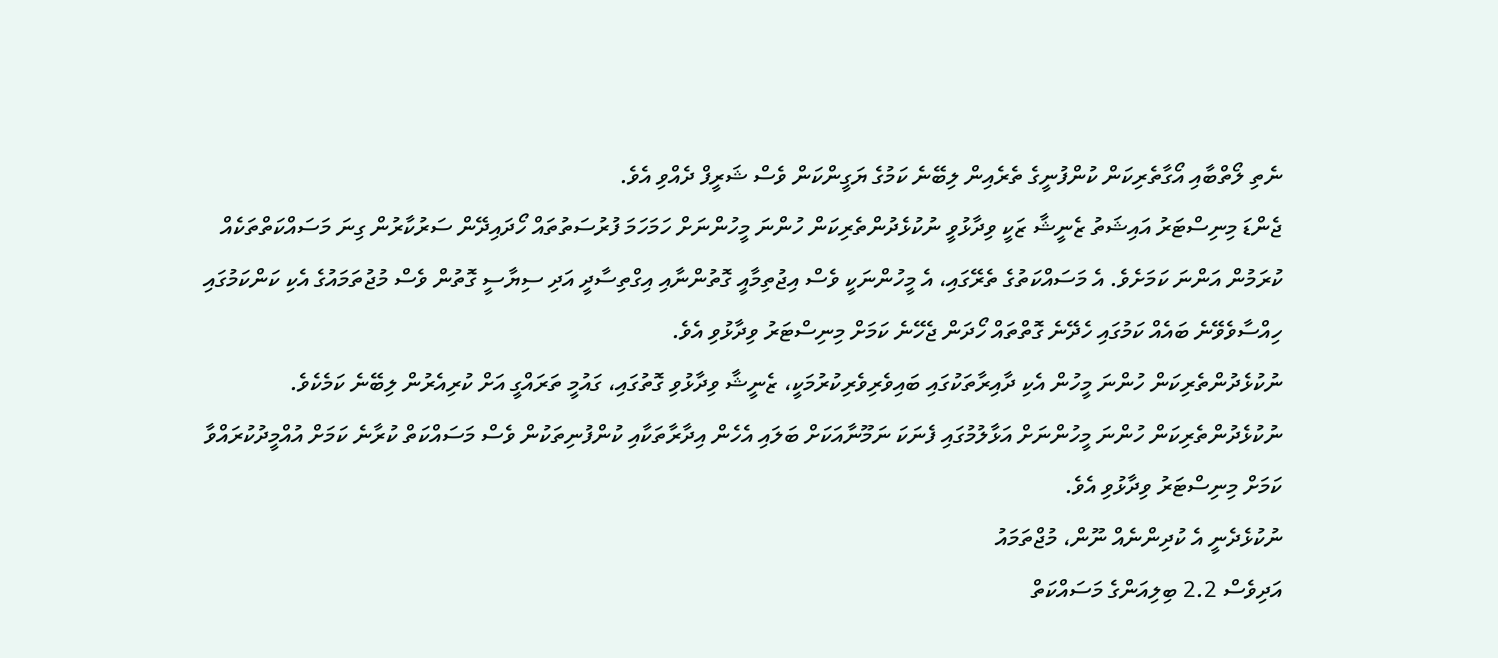ނެތި ލޯތްބާއި އޯގާތެރިކަން ކުންފުނީގެ ތެރެއިން ލިބޭނެ ކަމުގެ ޔަގީންކަން ވެސް ޝަރީފް ދެއްވި އެވެ.
ޖެންޑަ މިނިސްޓަރު އައިޝަތު ޒެނީޝާ ޒަކީ ވިދާޅުވީ ނުކުޅެދުންތެރިކަން ހުންނަ މީހުންނަށް ހަމަހަމަ ފުރުސަތުތައް ހޯދައިދޭން ސަރުކާރުން ގިނަ މަސައްކަތްތަކެއް ކުރަމުން އަންނަ ކަމަށެވެ. އެ މަސައްކަތުގެ ތެރޭގައި، އެ މީހުންނަކީ ވެސް އިޖުތިމާއީ ގޮތުންނާއި އިގްތިސާދީ އަދި ސިޔާސީ ގޮތުން ވެސް މުޖުތަމައުގެ އެކި ކަންކަމުގައި ހިއްސާވެވޭނެ ބައެއް ކަމުގައި ހެދޭނެ ގޮތްތައް ހޯދަން ޖެހޭނެ ކަމަށް މިނިސްޓަރު ވިދާޅުވި އެވެ.
ނުކުޅެދުންތެރިކަން ހުންނަ މީހުން އެކި ދާއިރާތަކުގައި ބައިވެރިވެރިކުރުމަކީ، ޒެނީޝާ ވިދާޅުވި ގޮތުގައި، ގައުމީ ތަރައްގީ އަށް ކުރިއެރުން ލިބޭނެ ކަމެކެވެ.
ނުކުޅެދުންތެރިކަން ހުންނަ މީހުންނަށް އަޅާލުމުގައި ފެނަކަ ނަމޫނާއަކަށް ބަލައި އެހެން އިދާރާތަކާއި ކުންފުނިތަކުން ވެސް މަސައްކަތް ކުރާނެ ކަމަށް އުއްމީދުކުރައްވާ ކަމަށް މިނިސްޓަރު ވިދާޅުވި އެވެ.
ނުކުޅެދެނީ އެ ކުދިންނެއް ނޫން، މުޖްތަމައު
އަދިވެސް 2.2 ބިލިއަންގެ މަސައްކަތް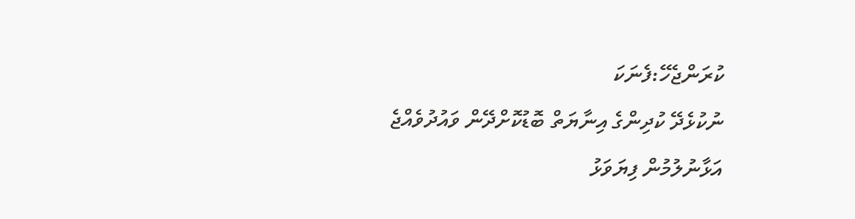ކުރަންޖެހޭ:ފެނަކަ
ނުކުޅެދޭ ކުދިންގެ އިނާޔަތް ބޮޑުކޮށްދޭން ވައުދުވެއްޖެ
އަޅާނުލުމުން ފިޔަވަޅު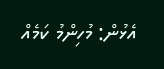އެޅުން: މުހިންމު ކަމެއް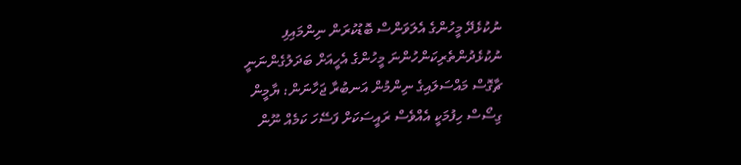ނުކުޅެދޭ މީހުންގެ އެލަވަންސް ބޮޑުކުރަން ނިންމައިފި
ނުކުޅެދުންތެރިކަންހުންނަ މީހުންގެ އެހީއަށް ބަދަލުގެންނަނީ
ޗާގޮސް މައްސަލައިގެ ނިންމުން އަނބުރާ ޖަހާނަން: ޔާމީން
ގިސޯސް ހިފުމަކީ އެއްވެސް ރައީސަކަށް ފަސޭހަ ކަމެއް ނޫން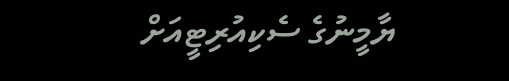ޔާމީނުގެ ސެކިއުރިޓީއަށް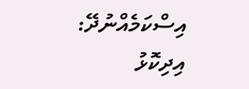އިސްކަމެއްނުދޭ: އިދިކޮޅު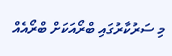މި ސަރުކާރުގައި ބްރޯއަކަށް ބްރޯއެއް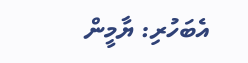އެބަހުރި: ޔާމީން